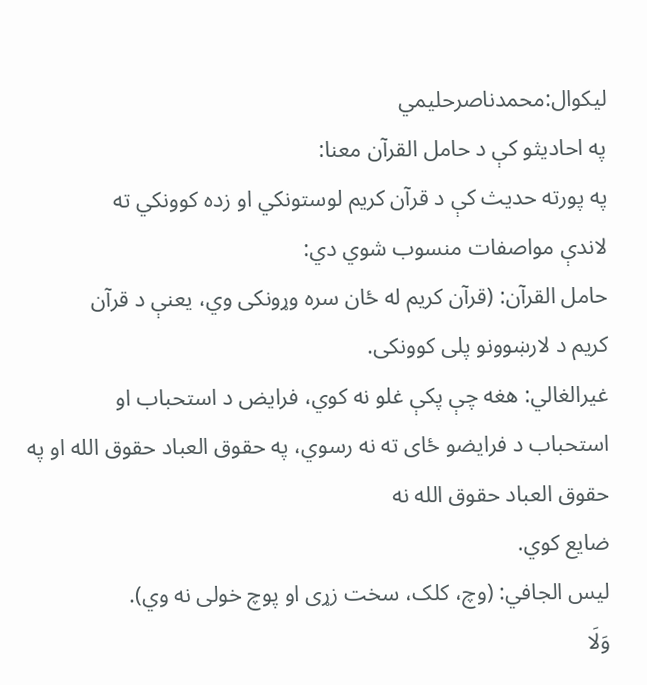لیکوال:محمدناصرحلیمي
په احاديثو کې د حامل القرآن معنا:
په پورته حدیث کې د قرآن کریم لوستونکي او زده کوونکي ته
لاندې مواصفات منسوب شوي دي:
حامل القرآن: (قرآن کریم له ځان سره وړونکی وي، يعنې د قرآن
کریم د لارښوونو پلی کوونکی.
غیرالغالي: هغه چې پکې غلو نه کوي، فرایض د استحباب او
استحباب د فرایضو ځای ته نه رسوي، په حقوق العباد حقوق الله او په حقوق العباد حقوق الله نه
ضایع کوي.
لیس الجافي: (وچ، کلک، سخت زړی او پوچ خولی نه وي).
وَلَا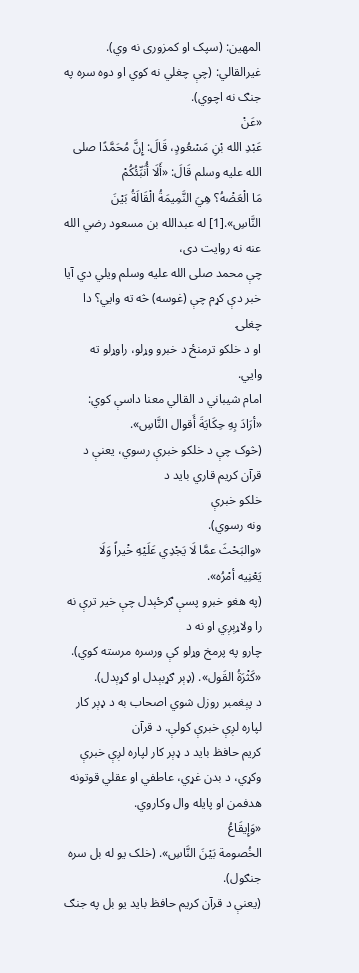المهين: (سپک او کمزوری نه وي).
غیرالقالي: (چې چغلي نه کوي او دوه سره په جنګ نه اچوي).
«عَنْ
عَبْدِ الله بْنِ مَسْعُودٍ، قَالَ: إِنَّ مُحَمَّدًا صلى الله عليه وسلم قَالَ: «أَلَا أُنَبِّئُكُمْ
مَا الْعَضْهُ؟ هِيَ النَّمِيمَةُ الْقَالَةُ بَيْنَ النَّاسِ».[1] له عبدالله بن مسعود رضي الله عنه نه روايت دى،
چې محمد صلی الله عليه وسلم ويلي دي آيا خبر دې کړم چې (غوسه) څه ته وايي؟ دا چغلۍ
او د خلکو ترمنځ د خبرو وړلو، راوړلو ته وايي.
امام شیباني د القالي معنا داسې کوي:
«أرَادَ بِهِ حِكَايَةَ أَقوال النَّاسِ».
(څوک چې د خلکو خبرې رسوي، یعنې د قرآن کریم قاري باید د
خلکو خبرې
ونه رسوي).
«والبَحْثَ عمَّا لَا يَجْدِي عَلَيْهِ خْيراً وَلَا
يَعْنِيه أمْرُه».
(په هغو خبرو پسې ګرځېدل چې خیر ترې نه را ولاړېږي او نه د
چارو په پرمخ وړلو کې ورسره مرسته کوي).
«كَثْرَةُ القَول». (ډېر ګړبېدل او ګړېدل).
د پېغمبر روزل شوي اصحاب به د ډېر کار لپاره لږې خبرې کولې. د قرآن
کریم حافظ باید د ډېر کار لپاره لږې خبرې وکړي، د بدن غړي، عاطفي او عقلي قوتونه
هدفمن او پایله وال وکاروي.
«وَإِيقَاعُ
الخُصومة بَيْنَ النَّاسِ». (خلک یو له بل سره جنګول).
(یعنې د قرآن کریم حافظ باید یو بل په جنګ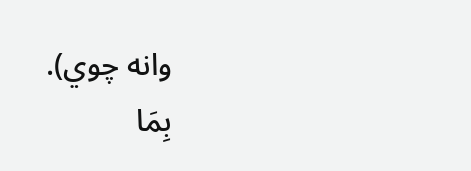وانه چوي).
بِمَا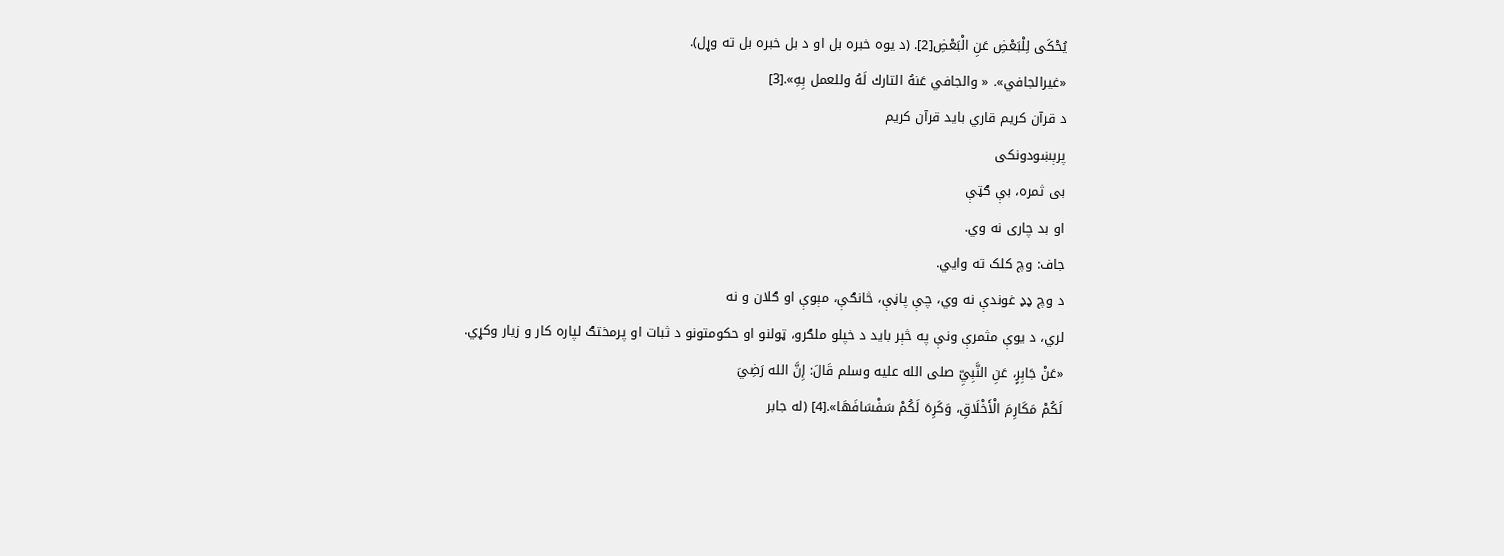يُحْكَى لِلْبَعْضِ عَنِ الْبَعْضِ[2]. (د یوه خبره بل او د بل خبره بل ته وړل).
«غیرالجافي». « والجافي عَنهُ التارك لَهُ وللعمل بِهِ».[3]
د قرآن کریم قاري باید قرآن کریم
پرېښودونکی
بی ثمره، بې ګټې
او بد چاری نه وي.
جاف: وچ کلک ته وايي.
د وچ ډډ غوندې نه وي، چې پاڼې، څانګې، مېوې او ګلان و نه
لري، د یوې مثمرې ونې په څېر باید د خپلو ملګرو، ټولنو او حکومتونو د ثبات او پرمختګ لپاره کار و زیار وکړي.
«عَنْ جَابِرٍ، عَنِ النَّبِيِّ صلى الله عليه وسلم قَالَ: إِنَّ الله رَضِيَ
لَكُمْ مَكَارِمَ الْأَخْلَاقِ، وَكَرِهَ لَكُمْ سَفْسَافَهَا».[4] (له جابر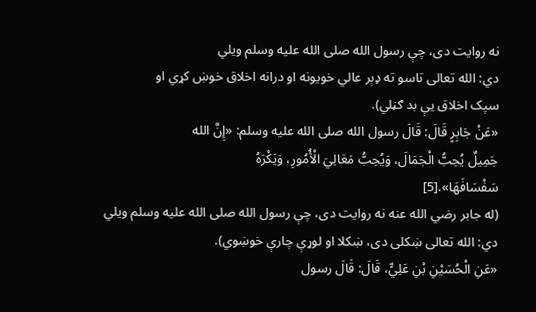نه روایت دی، چې رسول الله صلى الله عليه وسلم ویلي
دي: الله تعالی تاسو ته ډېر عالي خویونه او درانه اخلاق خوښ كړي او
سپک اخلاق یې بد ګڼلي).
«عَنْ جَابِرٍ قَالَ: قَالَ رسول الله صلى الله عليه وسلم: «إِنَّ الله
جَمِيلٌ يُحِبُّ الْجَمَالَ، وَيُحِبُّ مَعَالِيَ الْأُمُورِ، وَيَكْرَهُ
سَفْسَافَهَا».[5]
(له جابر رضي الله عنه نه روایت دی، چې رسول الله صلى الله عليه وسلم ویلي
دي: الله تعالی ښکلى دی، ښکلا او لوړې چارې خوښوي).
«عَنِ الْحُسَيْنِ بْنِ عَلِيٍّ، قَالَ: قَالَ رسول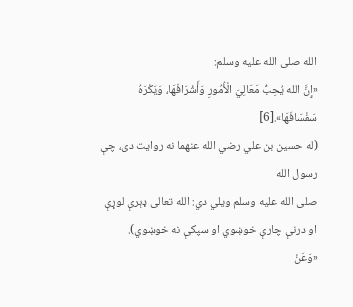الله صلى الله عليه وسلم:
«إِنَّ الله يُحِبُّ مَعَالِيَ الْأُمُورِ وَأَشْرَافَهَا، وَيَكْرَهُ
سَفْسَافَهَا».[6]
(له حسین بن علي رضي الله عنهما نه روایت دی، چې رسول الله
صلى الله عليه وسلم ویلي دي: الله تعالی ډېرې لوړې او درنې چارې خوښوي او سپکې نه خوښوي).
«وَعَنْ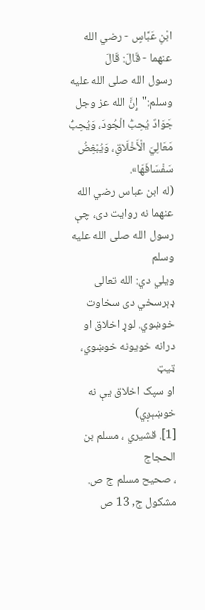ابْنِ عَبَّاسٍ - رضي الله عنهما - قَالَ: قَالَ
رسول الله صلى الله عليه وسلم:"إِنَّ الله عز وجل جَوَادٌ يُحِبُّ الْجُودَ، وَيُحِبُّ
مَعَالِيَ الْأَخْلَاقِ، وَيُبْغِضُ سَفْسَافَهَا».
(له ابن عباس رضي الله عنهما نه روایت دی، چې رسول الله صلى الله عليه وسلم
ویلي دي: الله تعالی ډېرسخي دی سخاوت خوښوي. لوړ اخلاق او درانه خویونه خوښوي، ټيټ
او سپک اخلاق يې نه خوښېږي)
[1]. قشيري ، مسلم بن الحجاج
، صحيح مسلم ج ص. مشكول ج, 13 ص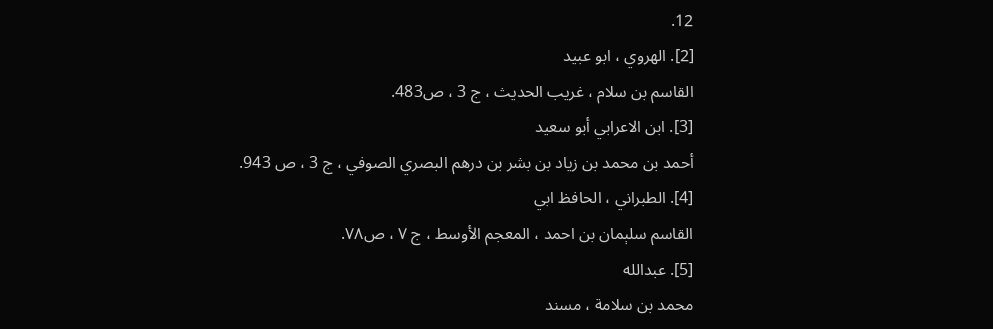12.
[2]. الهروي ، ابو عبيد
القاسم بن سلام ، غريب الحديث ، ج 3 ، ص483.
[3]. ابن الاعرابي أبو سعيد
أحمد بن محمد بن زياد بن بشر بن درهم البصري الصوفي ، ج 3 ، ص 943.
[4]. الطبراني ، الحافظ ابي
القاسم سلېمان بن احمد ، المعجم الأوسط ، ج ۷ ، ص۷۸.
[5]. عبدالله
محمد بن سلامة ، مسند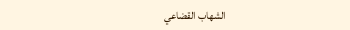الشهاب القضاعي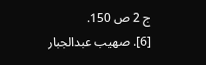ج 2 ص 150.
[6]. صهيب عبدالجبار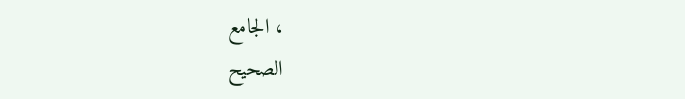، الجامع
الصحيح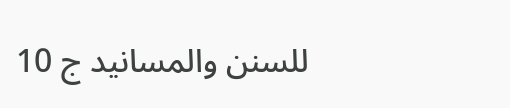للسنن والمسانيد ج 10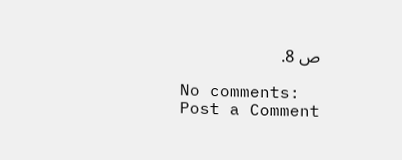ص 8.

No comments:
Post a Comment